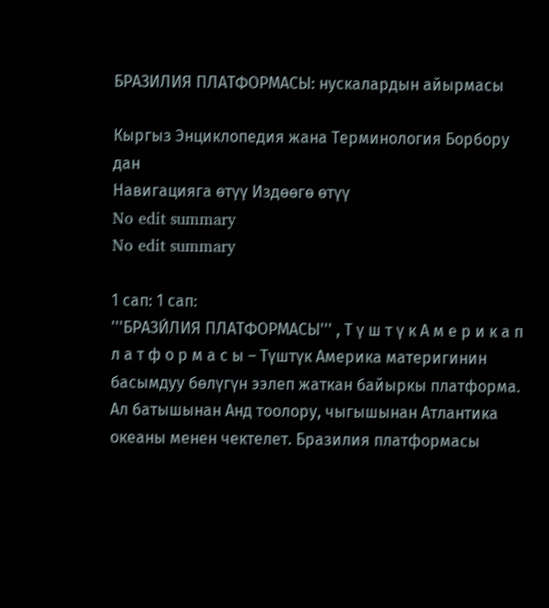БРАЗИЛИЯ ПЛАТФОРМАСЫ: нускалардын айырмасы

Кыргыз Энциклопедия жана Терминология Борбору дан
Навигацияга өтүү Издөөгө өтүү
No edit summary
No edit summary

1 сап: 1 сап:
'''БРАЗИ́ЛИЯ ПЛАТФОРМАСЫ''' , Т ү ш т ү к А м е р и к а п л а т ф о р м а с ы – Түштүк Америка материгинин басымдуу бөлүгүн ээлеп жаткан байыркы платформа. Ал батышынан Анд тоолору, чыгышынан Атлантика океаны менен чектелет. Бразилия платформасы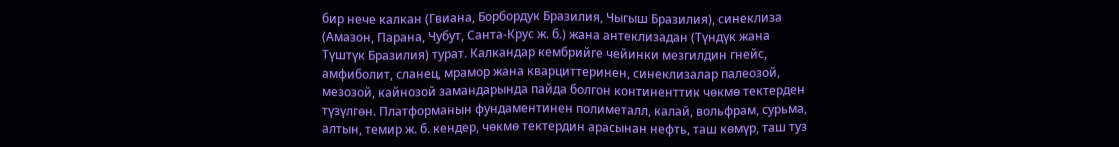бир нече калкан (Гвиана, Борбордук Бразилия, Чыгыш Бразилия), синеклиза (Амазон, Парана, Чубут, Санта-Крус ж. б.) жана антеклизадан (Түндүк жана Түштүк Бразилия) турат. Калкандар кембрийге чейинки мезгилдин гнейс, амфиболит, сланец, мрамор жана кварциттеринен, синеклизалар палеозой, мезозой, кайнозой замандарында пайда болгон континенттик чөкмө тектерден түзүлгөн. Платформанын фундаментинен полиметалл, калай, вольфрам, сурьма, алтын, темир ж. б. кендер, чөкмө тектердин арасынан нефть, таш көмүр, таш туз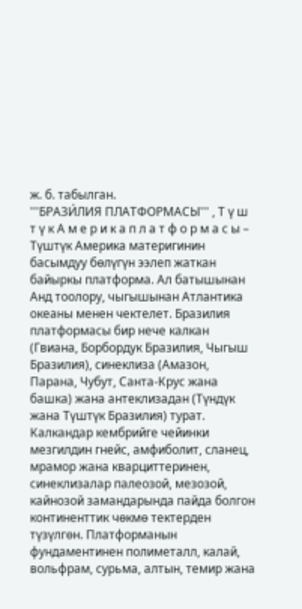ж. б. табылган.
'''БРАЗИ́ЛИЯ ПЛАТФОРМАСЫ''' , Т ү ш т ү к А м е р и к а п л а т ф о р м а с ы – Түштүк Америка материгинин басымдуу бөлүгүн ээлеп жаткан байыркы платформа. Ал батышынан Анд тоолору, чыгышынан Атлантика океаны менен чектелет. Бразилия платформасы бир нече калкан (Гвиана, Борбордук Бразилия, Чыгыш Бразилия), синеклиза (Амазон, Парана, Чубут, Санта-Крус жана башка) жана антеклизадан (Түндүк жана Түштүк Бразилия) турат. Калкандар кембрийге чейинки мезгилдин гнейс, амфиболит, сланец, мрамор жана кварциттеринен, синеклизалар палеозой, мезозой, кайнозой замандарында пайда болгон континенттик чөкмө тектерден түзүлгөн. Платформанын фундаментинен полиметалл, калай, вольфрам, сурьма, алтын, темир жана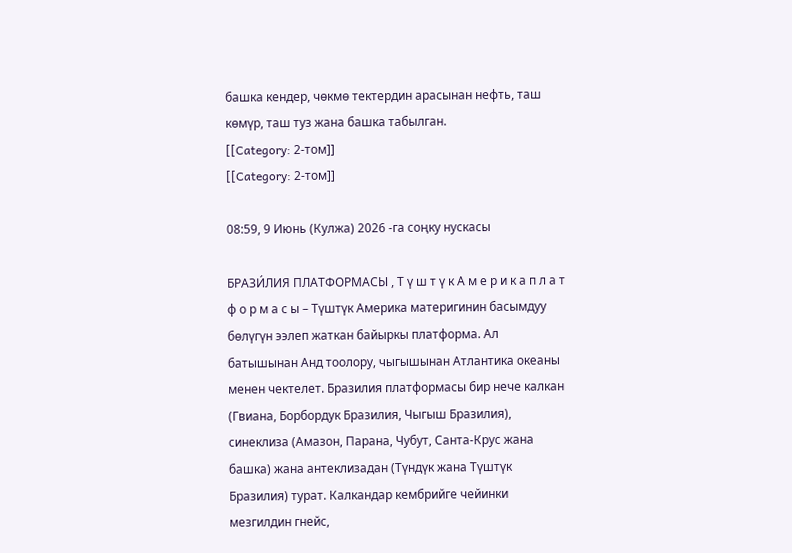башка кендер, чөкмө тектердин арасынан нефть, таш көмүр, таш туз жана башка табылган.
[[Category: 2-том]]
[[Category: 2-том]]

08:59, 9 Июнь (Кулжа) 2026 -га соңку нускасы

БРАЗИ́ЛИЯ ПЛАТФОРМАСЫ , Т ү ш т ү к А м е р и к а п л а т ф о р м а с ы – Түштүк Америка материгинин басымдуу бөлүгүн ээлеп жаткан байыркы платформа. Ал батышынан Анд тоолору, чыгышынан Атлантика океаны менен чектелет. Бразилия платформасы бир нече калкан (Гвиана, Борбордук Бразилия, Чыгыш Бразилия), синеклиза (Амазон, Парана, Чубут, Санта-Крус жана башка) жана антеклизадан (Түндүк жана Түштүк Бразилия) турат. Калкандар кембрийге чейинки мезгилдин гнейс,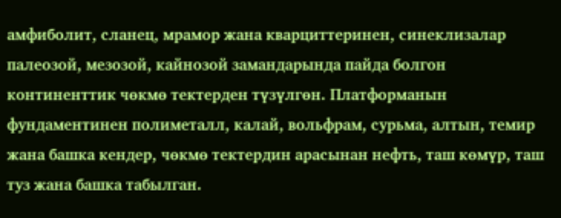амфиболит, сланец, мрамор жана кварциттеринен, синеклизалар палеозой, мезозой, кайнозой замандарында пайда болгон континенттик чөкмө тектерден түзүлгөн. Платформанын фундаментинен полиметалл, калай, вольфрам, сурьма, алтын, темир жана башка кендер, чөкмө тектердин арасынан нефть, таш көмүр, таш туз жана башка табылган.